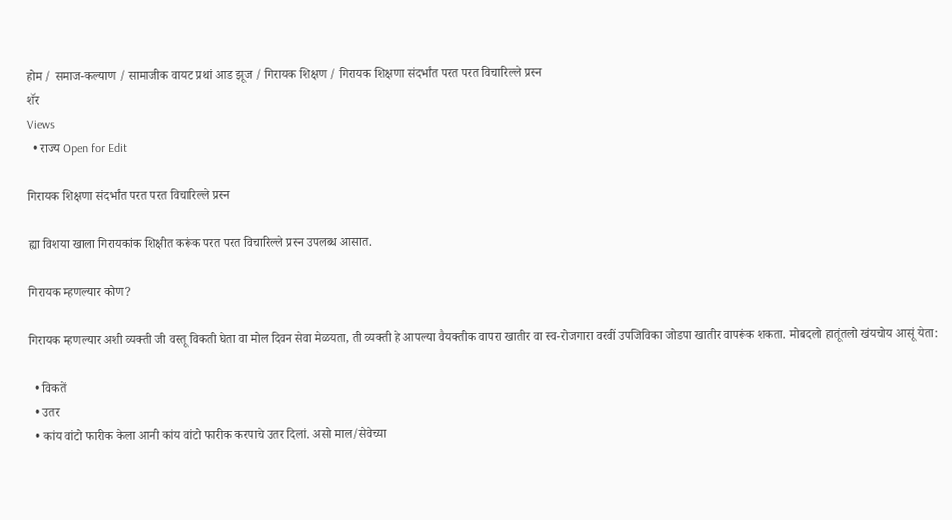होम / समाज-कल्याण / सामाजीक वायट प्रथां आड झूज / गिरायक शिक्षण / गिरायक शिक्षणा संदर्भांत परत परत विचारिल्ले प्रस्न
शॅर
Views
  • राज्य Open for Edit

गिरायक शिक्षणा संदर्भांत परत परत विचारिल्ले प्रस्न

ह्या विशया खाला गिरायकांक शिक्षीत करूंक परत परत विचारिल्ले प्रस्न उपलब्ध आसात.

गिरायक म्हणल्यार कोण?

गिरायक म्हणल्यार अशी व्यक्ती जी वस्तू विकती घेता वा मोल दिवन सेवा मेळयता, ती व्यक्ती हे आपल्या वैयक्तीक वापरा खातीर वा स्व-रोजगारा वरवीं उपजिविका जोडपा खातीर वापरूंक शकता. मोबदलो हातूंतलो खंयचोय आसूं येता:

  • विकतें
  • उतर
  • कांय वांटो फारीक केला आनी कांय वांटो फारीक करपाचे उतर दिलां. असो माल/सेवेच्या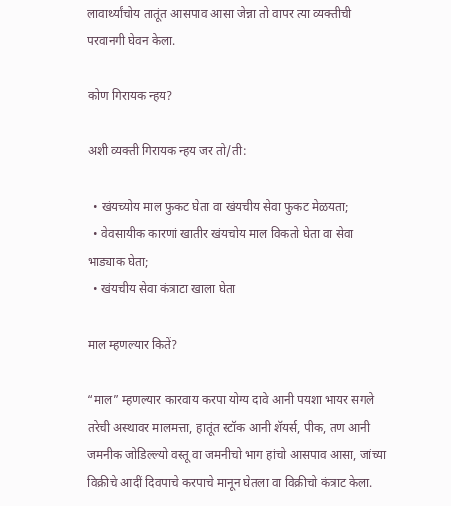लावार्थ्यांचोय तातूंत आसपाव आसा जेन्ना तो वापर त्या व्यक्तीची परवानगी घेवन केला.

कोण गिरायक न्हय?

अशी व्यक्ती गिरायक न्हय जर तो/ती:

  • खंयच्योय माल फुकट घेता वा खंयचीय सेवा फुकट मेळयता;
  • वेवसायीक कारणां खातीर खंयचोय माल विकतो घेता वा सेवा भाड्याक घेता;
  • खंयचीय सेवा कंत्राटा खाला घेता

माल म्हणल्यार कितें?

“माल” म्हणल्यार कारवाय करपा योग्य दावे आनी पयशा भायर सगले तरेची अस्थावर मालमत्ता, हातूंत स्टॉक आनी शॅयर्स, पीक, तण आनी जमनीक जोडिल्ल्यो वस्तू वा जमनीचो भाग हांचो आसपाव आसा, जांच्या विक्रीचे आदीं दिवपाचे करपाचे मानून घेतला वा विक्रीचो कंत्राट केला.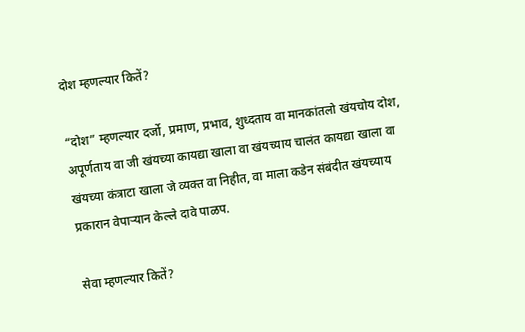दोश म्हणल्यार कितें?

“दोश” म्हणल्यार दर्जो, प्रमाण, प्रभाव, शुध्दताय वा मानकांतलो खंयचोय दोश, अपूर्णताय वा जी खंयच्या कायद्या खाला वा खंयच्याय चालंत कायद्या खाला वा खंयच्या कंत्राटा खाला जे व्यक्त वा निहीत, वा माला कडेन संबंदीत खंयच्याय प्रकारान वेपाऱ्यान केल्ले दावे पाळप.

सेवा म्हणल्यार कितें?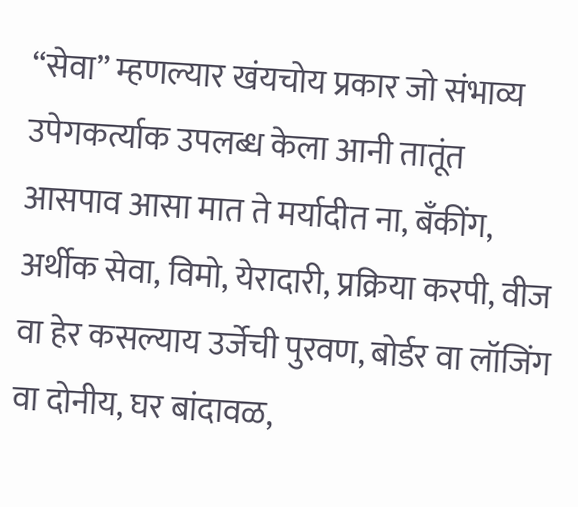“सेवा” म्हणल्यार खंयचोय प्रकार जो संभाव्य उपेगकर्त्याक उपलब्ध केला आनी तातूंत आसपाव आसा मात ते मर्यादीत ना, बँकींग, अर्थीक सेवा, विमो, येरादारी, प्रक्रिया करपी, वीज वा हेर कसल्याय उर्जेची पुरवण, बोर्डर वा लॉजिंग वा दोनीय, घर बांदावळ,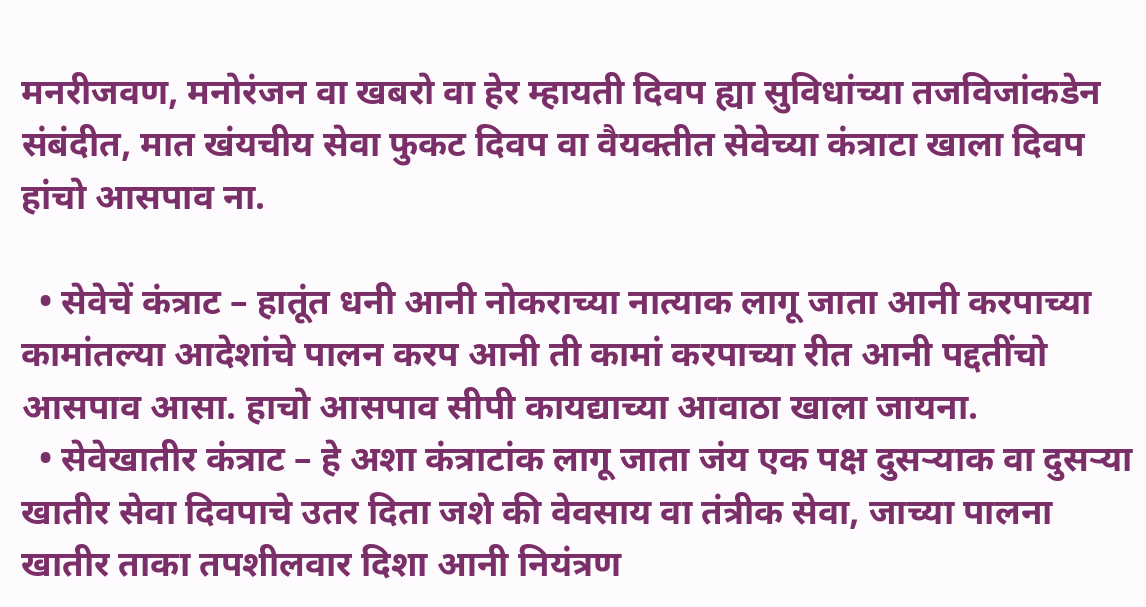मनरीजवण, मनोरंजन वा खबरो वा हेर म्हायती दिवप ह्या सुविधांच्या तजविजांकडेन संबंदीत, मात खंयचीय सेवा फुकट दिवप वा वैयक्तीत सेवेच्या कंत्राटा खाला दिवप हांचो आसपाव ना.

  • सेवेचें कंत्राट – हातूंत धनी आनी नोकराच्या नात्याक लागू जाता आनी करपाच्या कामांतल्या आदेशांचे पालन करप आनी ती कामां करपाच्या रीत आनी पद्दतींचो आसपाव आसा. हाचो आसपाव सीपी कायद्याच्या आवाठा खाला जायना.
  • सेवेखातीर कंत्राट – हे अशा कंत्राटांक लागू जाता जंय एक पक्ष दुसऱ्याक वा दुसऱ्या खातीर सेवा दिवपाचे उतर दिता जशे की वेवसाय वा तंत्रीक सेवा, जाच्या पालना खातीर ताका तपशीलवार दिशा आनी नियंत्रण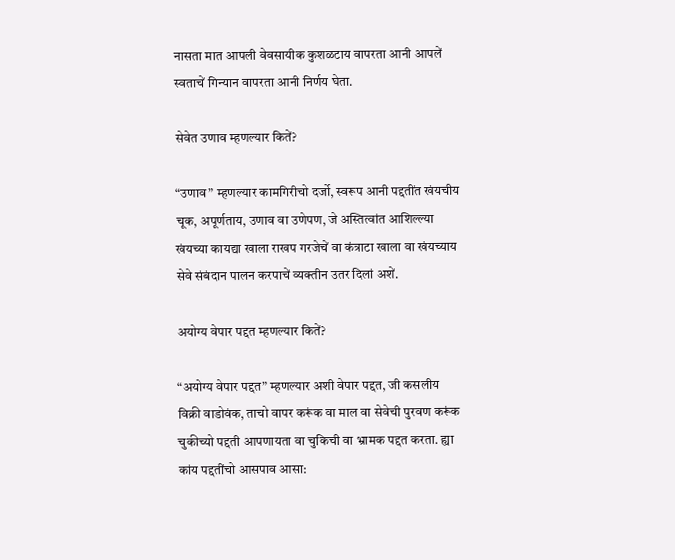नासता मात आपली वेवसायीक कुशळटाय वापरता आनी आपलें स्वताचें गिन्यान वापरता आनी निर्णय घेता.

सेवेत उणाव म्हणल्यार कितें?

“उणाव” म्हणल्यार कामगिरीचो दर्जो, स्वरूप आनी पद्दतींत खंयचीय चूक, अपूर्णताय, उणाव वा उणेपण, जे अस्तित्वांत आशिल्ल्या खंयच्या कायद्या खाला राखप गरजेचें वा कंत्राटा खाला वा खंयच्याय सेवे संबंदान पालन करपाचें व्यक्तीन उतर दिलां अशें.

अयोग्य वेपार पद्दत म्हणल्यार कितें?

“अयोग्य वेपार पद्दत” म्हणल्यार अशी वेपार पद्दत, जी कसलीय विक्री वाडोवंक, ताचो वापर करूंक वा माल वा सेवेची पुरवण करूंक चुकीच्यो पद्दती आपणायता वा चुकिची वा भ्रामक पद्दत करता. ह्या कांय पद्दतींचो आसपाव आसा: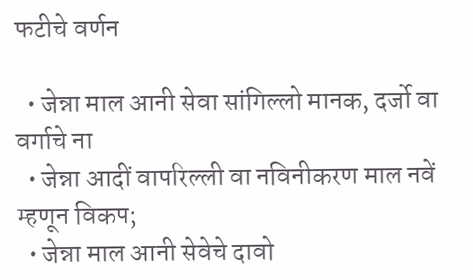फटीचे वर्णन

  • जेन्ना माल आनी सेवा सांगिल्लो मानक, दर्जो वा वर्गाचे ना
  • जेन्ना आदीं वापरिल्ली वा नविनीकरण माल नवें म्हणून विकप;
  • जेन्ना माल आनी सेवेचे दावो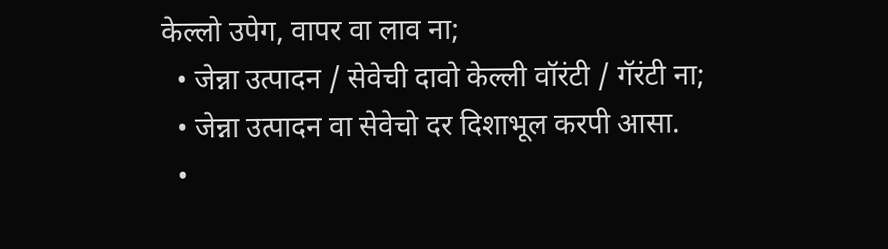केल्लो उपेग, वापर वा लाव ना;
  • जेन्ना उत्पादन / सेवेची दावो केल्ली वॉरंटी / गॅरंटी ना;
  • जेन्ना उत्पादन वा सेवेचो दर दिशाभूल करपी आसा.
  •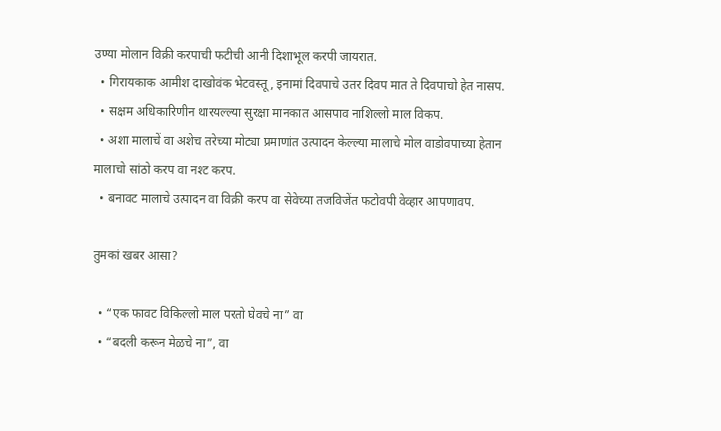उण्या मोलान विक्री करपाची फटीची आनी दिशाभूल करपी जायरात.
  • गिरायकाक आमीश दाखोवंक भेटवस्तू, इनामां दिवपाचे उतर दिवप मात ते दिवपाचो हेत नासप.
  • सक्षम अधिकारिणीन थारयल्ल्या सुरक्षा मानकात आसपाव नाशिल्लो माल विकप.
  • अशा मालाचें वा अशेच तरेच्या मोट्या प्रमाणांत उत्पादन केल्ल्या मालाचे मोल वाडोवपाच्या हेतान मालाचो सांठो करप वा नश्ट करप.
  • बनावट मालाचे उत्पादन वा विक्री करप वा सेवेच्या तजविजेंत फटोवपी वेव्हार आपणावप.

तुमकां खबर आसा?

  • “एक फावट विकिल्लो माल परतो घेवचे ना” वा
  • “बदली करून मेळचे ना”, वा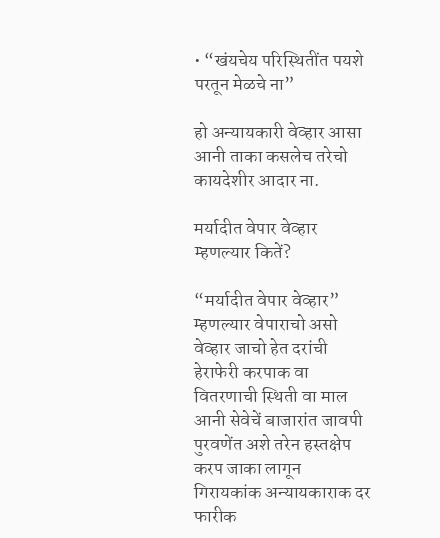• “खंयचेय परिस्थितींत पयशे परतून मेळचे ना”

हो अन्यायकारी वेव्हार आसा आनी ताका कसलेच तरेचो कायदेशीर आदार ना.

मर्यादीत वेपार वेव्हार म्हणल्यार कितें?

“मर्यादीत वेपार वेव्हार” म्हणल्यार वेपाराचो असो वेव्हार जाचो हेत दरांची हेराफेरी करपाक वा वितरणाची स्थिती वा माल आनी सेवेचें बाजारांत जावपी पुरवणेंत अशे तरेन हस्तक्षेप करप जाका लागून गिरायकांक अन्यायकाराक दर फारीक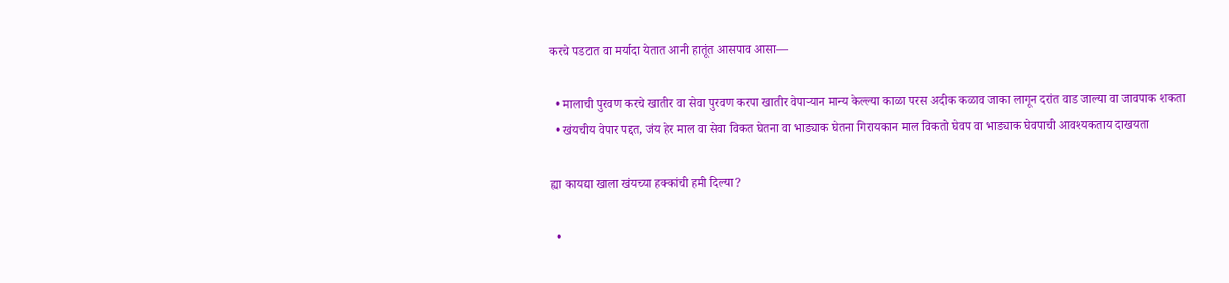करचे पडटात वा मर्यादा येतात आनी हातूंत आसपाव आसा—

  • मालाची पुरवण करचे खातीर वा सेवा पुरवण करपा खातीर वेपाऱ्यान मान्य केल्ल्या काळा परस अदीक कळाव जाका लागून दरांत वाड जाल्या वा जावपाक शकता
  • खंयचीय वेपार पद्दत, जंय हेर माल वा सेवा विकत घेतना वा भाड्याक घेतना गिरायकान माल विकतो घेवप वा भाड्याक घेवपाची आवश्यकताय दाखयता

ह्या कायद्या खाला खंयच्या हक्कांची हमी दिल्या?

  •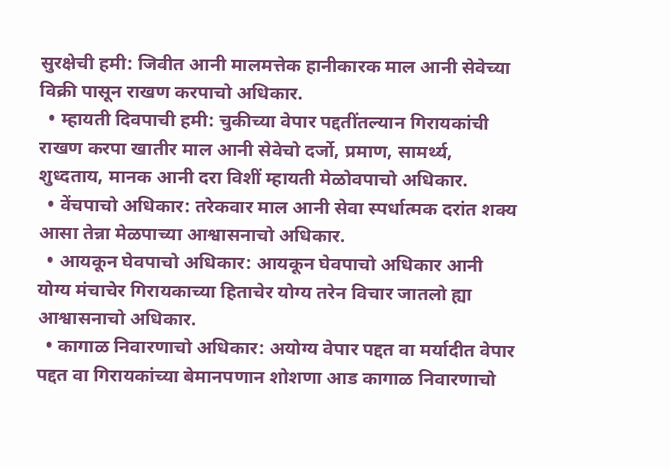सुरक्षेची हमी: जिवीत आनी मालमत्तेक हानीकारक माल आनी सेवेच्या विक्री पासून राखण करपाचो अधिकार.
  • म्हायती दिवपाची हमी: चुकीच्या वेपार पद्दतींतल्यान गिरायकांची राखण करपा खातीर माल आनी सेवेचो दर्जो, प्रमाण, सामर्थ्य, शुध्दताय, मानक आनी दरा विशीं म्हायती मेळोवपाचो अधिकार.
  • वेंचपाचो अधिकार: तरेकवार माल आनी सेवा स्पर्धात्मक दरांत शक्य आसा तेन्ना मेळपाच्या आश्वासनाचो अधिकार.
  • आयकून घेवपाचो अधिकार: आयकून घेवपाचो अधिकार आनी योग्य मंचाचेर गिरायकाच्या हिताचेर योग्य तरेन विचार जातलो ह्या आश्वासनाचो अधिकार.
  • कागाळ निवारणाचो अधिकार: अयोग्य वेपार पद्दत वा मर्यादीत वेपार पद्दत वा गिरायकांच्या बेमानपणान शोशणा आड कागाळ निवारणाचो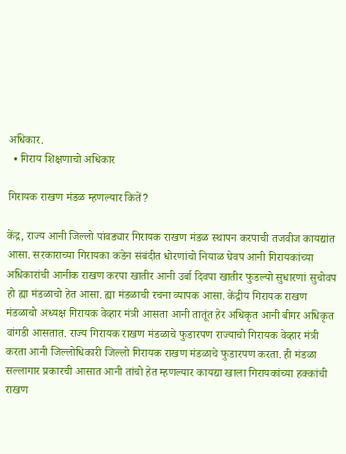अधिकार.
  • गिराय शिक्षणाचो अधिकार

गिरायक राखण मंडळ म्हणल्यार कितें?

केंद्र, राज्य आनी जिल्लो पांवड्यार गिरायक राखण मंडळ स्थापन करपाची तजवीज कायद्यांत आसा. सरकाराच्या गिरायका कडेन संबंदीत धोरणांचो नियाळ घेवप आनी गिरायकांच्या अधिकारांची आनीक राखण करपा खातीर आनी उर्बा दिवपा खातीर फुडल्यो सुधारणां सुचोवप हो ह्या मंडळाचो हेत आसा. ह्या मंडळाची रचना व्यापक आसा. केंद्रीय गिरायक राखण मंडळाचो अध्यक्ष गिरायक वेव्हार मंत्री आसता आनी तातूंत हेर अधिकृत आनी बीगर अधिकृत वांगडी आसतात. राज्य गिरायक राखण मंडळाचे फुडारपण राज्याचो गिरायक वेव्हार मंत्री करता आनी जिल्लोधिकारी जिल्लो गिरायक राखण मंडळाचे फुडारपण करता. ही मंडळा सल्लागार प्रकारची आसात आनी तांचो हेत म्हणल्यार कायद्या खाला गिरायकांच्या हक्कांची राखण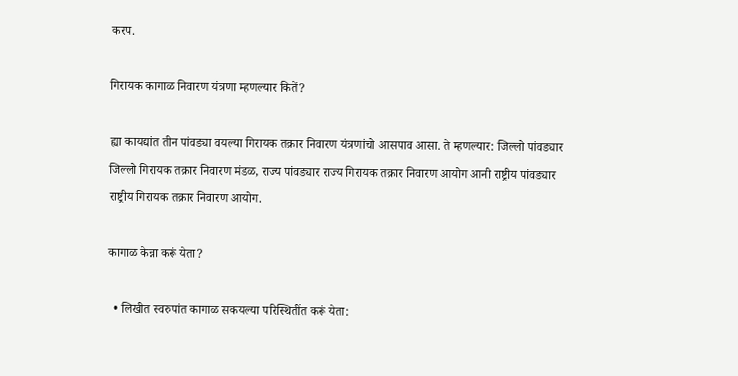करप.

गिरायक कागाळ निवारण यंत्रणा म्हणल्यार कितें?

ह्या कायद्यांत तीन पांवड्या वयल्या गिरायक तक्रार निवारण यंत्रणांचो आसपाव आसा. ते म्हणल्यार: जिल्लो पांवड्यार जिल्लो गिरायक तक्रार निवारण मंडळ, राज्य पांवड्यार राज्य गिरायक तक्रार निवारण आयोग आनी राष्ट्रीय पांवड्यार राष्ट्रीय गिरायक तक्रार निवारण आयोग.

कागाळ केन्ना करूं येता?

  • लिखीत स्वरुपांत कागाळ सकयल्या परिस्थितींत करूं येता: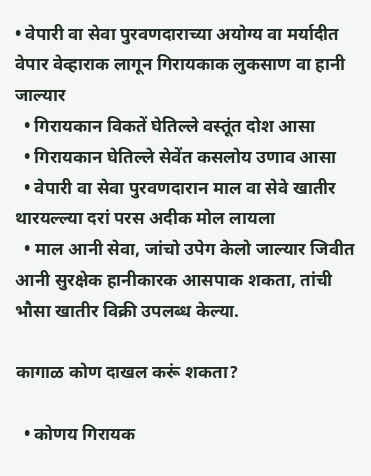• वेपारी वा सेवा पुरवणदाराच्या अयोग्य वा मर्यादीत वेपार वेव्हाराक लागून गिरायकाक लुकसाण वा हानी जाल्यार
  • गिरायकान विकतें घेतिल्ले वस्तूंत दोश आसा
  • गिरायकान घेतिल्ले सेवेंत कसलोय उणाव आसा
  • वेपारी वा सेवा पुरवणदारान माल वा सेवे खातीर थारयल्ल्या दरां परस अदीक मोल लायला
  • माल आनी सेवा, जांचो उपेग केलो जाल्यार जिवीत आनी सुरक्षेक हानीकारक आसपाक शकता, तांची भौसा खातीर विक्री उपलब्ध केल्या.

कागाळ कोण दाखल करूं शकता?

  • कोणय गिरायक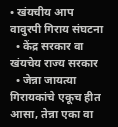• खंयचीय आप वावुरपी गिराय संघटना
  • केंद्र सरकार वा खंयचेय राज्य सरकार
  • जेन्ना जायत्या गिरायकांचे एकूच हीत आसा, तेन्ना एका वा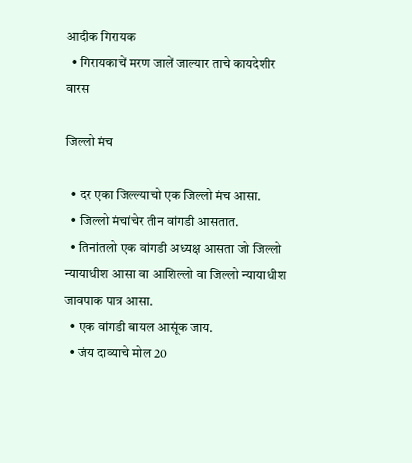आदीक गिरायक
  • गिरायकाचें मरण जालें जाल्यार ताचे कायदेशीर वारस

जिल्लो मंच

  • दर एका जिल्ल्याचो एक जिल्लो मंच आसा.
  • जिल्लो मंचांचेर तीन वांगडी आसतात.
  • तिनांतलो एक वांगडी अध्यक्ष आसता जो जिल्लो न्यायाधीश आसा वा आशिल्लो वा जिल्लो न्यायाधीश जावपाक पात्र आसा.
  • एक वांगडी बायल आसूंक जाय.
  • जंय दाव्याचे मोल 20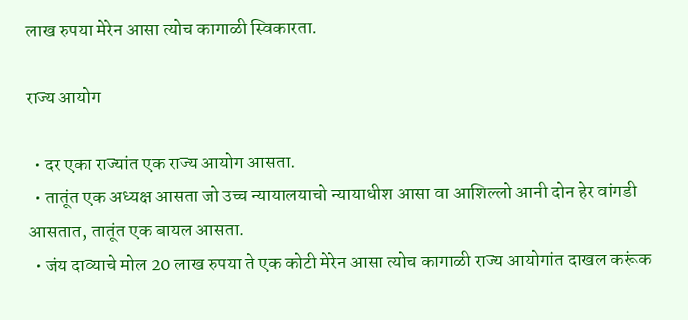लाख रुपया मेरेन आसा त्योच कागाळी स्विकारता.

राज्य आयोग

  • दर एका राज्यांत एक राज्य आयोग आसता.
  • तातूंत एक अध्यक्ष आसता जो उच्च न्यायालयाचो न्यायाधीश आसा वा आशिल्लो आनी दोन हेर वांगडी आसतात, तातूंत एक बायल आसता.
  • जंय दाव्याचे मोल 20 लाख रुपया ते एक कोटी मेरेन आसा त्योच कागाळी राज्य आयोगांत दाखल करूंक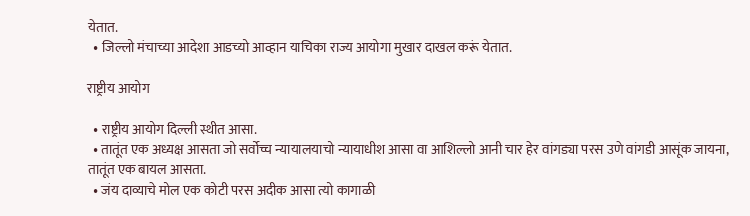येतात.
  • जिल्लो मंचाच्या आदेशा आडच्यो आव्हान याचिका राज्य आयोगा मुखार दाखल करूं येतात.

राष्ट्रीय आयोग

  • राष्ट्रीय आयोग दिल्ली स्थीत आसा.
  • तातूंत एक अध्यक्ष आसता जो सर्वोच्च न्यायालयाचो न्यायाधीश आसा वा आशिल्लो आनी चार हेर वांगड्या परस उणे वांगडी आसूंक जायना, तातूंत एक बायल आसता.
  • जंय दाव्याचे मोल एक कोटी परस अदीक आसा त्यो कागाळी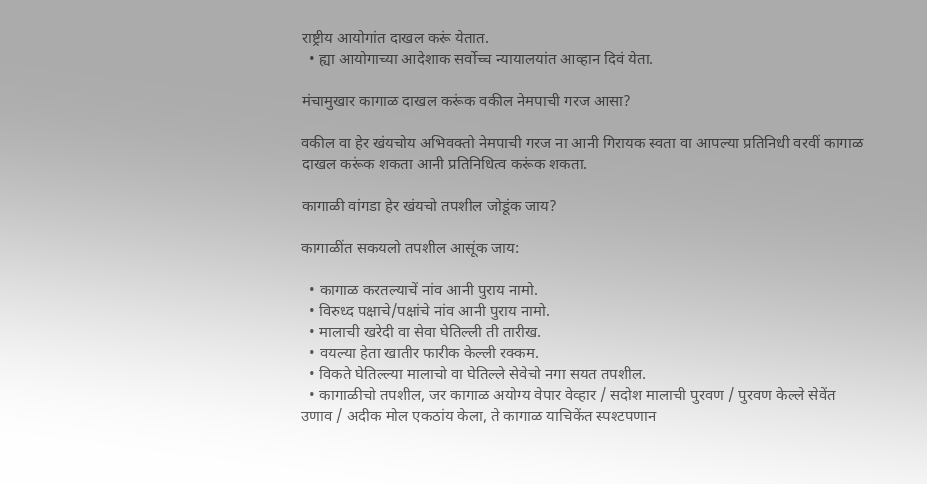राष्ट्रीय आयोगांत दाखल करूं येतात.
  • ह्या आयोगाच्या आदेशाक सर्वोच्च न्यायालयांत आव्हान दिवं येता.

मंचामुखार कागाळ दाखल करूंक वकील नेमपाची गरज आसा?

वकील वा हेर खंयचोय अभिवक्तो नेमपाची गरज ना आनी गिरायक स्वता वा आपल्या प्रतिनिधी वरवीं कागाळ दाखल करूंक शकता आनी प्रतिनिधित्व करूंक शकता.

कागाळी वांगडा हेर खंयचो तपशील जोडूंक जाय?

कागाळींत सकयलो तपशील आसूंक जाय:

  • कागाळ करतल्याचें नांव आनी पुराय नामो.
  • विरुध्द पक्षाचे/पक्षांचे नांव आनी पुराय नामो.
  • मालाची खरेदी वा सेवा घेतिल्ली ती तारीख.
  • वयल्या हेता खातीर फारीक केल्ली रक्कम.
  • विकते घेतिल्ल्या मालाचो वा घेतिल्ले सेवेचो नगा सयत तपशील.
  • कागाळीचो तपशील, जर कागाळ अयोग्य वेपार वेव्हार / सदोश मालाची पुरवण / पुरवण केल्ले सेवेंत उणाव / अदीक मोल एकठांय केला, ते कागाळ याचिकेंत स्पश्टपणान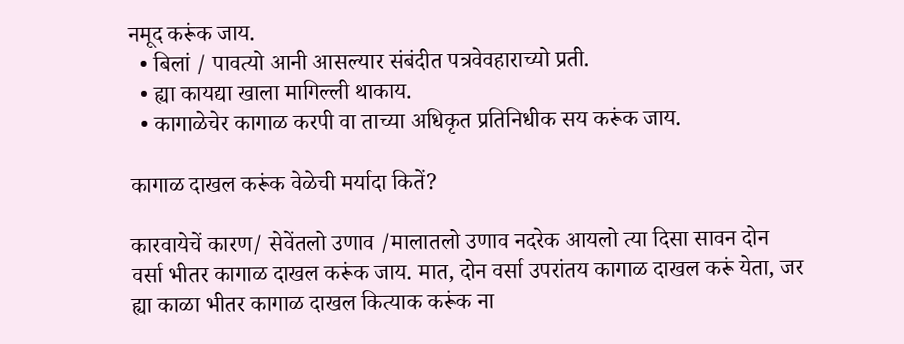नमूद करूंक जाय.
  • बिलां / पावत्यो आनी आसल्यार संबंदीत पत्रवेवहाराच्यो प्रती.
  • ह्या कायद्या खाला मागिल्ली थाकाय.
  • कागाळेचेर कागाळ करपी वा ताच्या अधिकृत प्रतिनिधीक सय करूंक जाय.

कागाळ दाखल करूंक वेळेची मर्यादा कितें?

कारवायेचें कारण/ सेवेंतलो उणाव /मालातलो उणाव नदरेक आयलो त्या दिसा सावन दोन वर्सा भीतर कागाळ दाखल करूंक जाय. मात, दोन वर्सा उपरांतय कागाळ दाखल करूं येता, जर ह्या काळा भीतर कागाळ दाखल कित्याक करूंक ना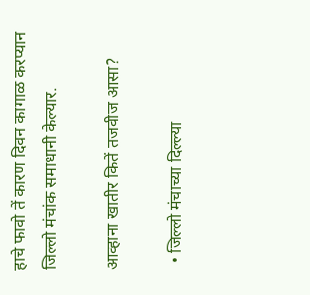हाचे फावो तें कारण दिवन कागाळ करप्यान जिल्लो मंचांक समाधानी केल्यार.

आव्हाना खातीर कितें तजवीज आसा?

  • जिल्लो मंचाच्या दिल्ल्या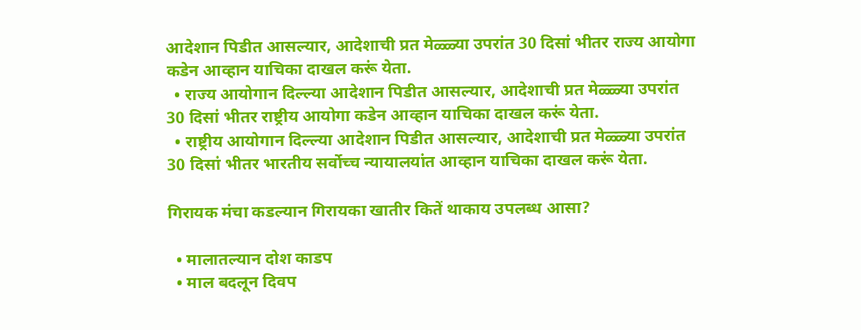आदेशान पिडीत आसल्यार, आदेशाची प्रत मेळ्ळ्या उपरांत 30 दिसां भीतर राज्य आयोगा कडेन आव्हान याचिका दाखल करूं येता.
  • राज्य आयोगान दिल्ल्या आदेशान पिडीत आसल्यार, आदेशाची प्रत मेळ्ळ्या उपरांत 30 दिसां भीतर राष्ट्रीय आयोगा कडेन आव्हान याचिका दाखल करूं येता.
  • राष्ट्रीय आयोगान दिल्ल्या आदेशान पिडीत आसल्यार, आदेशाची प्रत मेळ्ळ्या उपरांत 30 दिसां भीतर भारतीय सर्वोच्च न्यायालयांत आव्हान याचिका दाखल करूं येता.

गिरायक मंचा कडल्यान गिरायका खातीर कितें थाकाय उपलब्ध आसा?

  • मालातल्यान दोश काडप
  • माल बदलून दिवप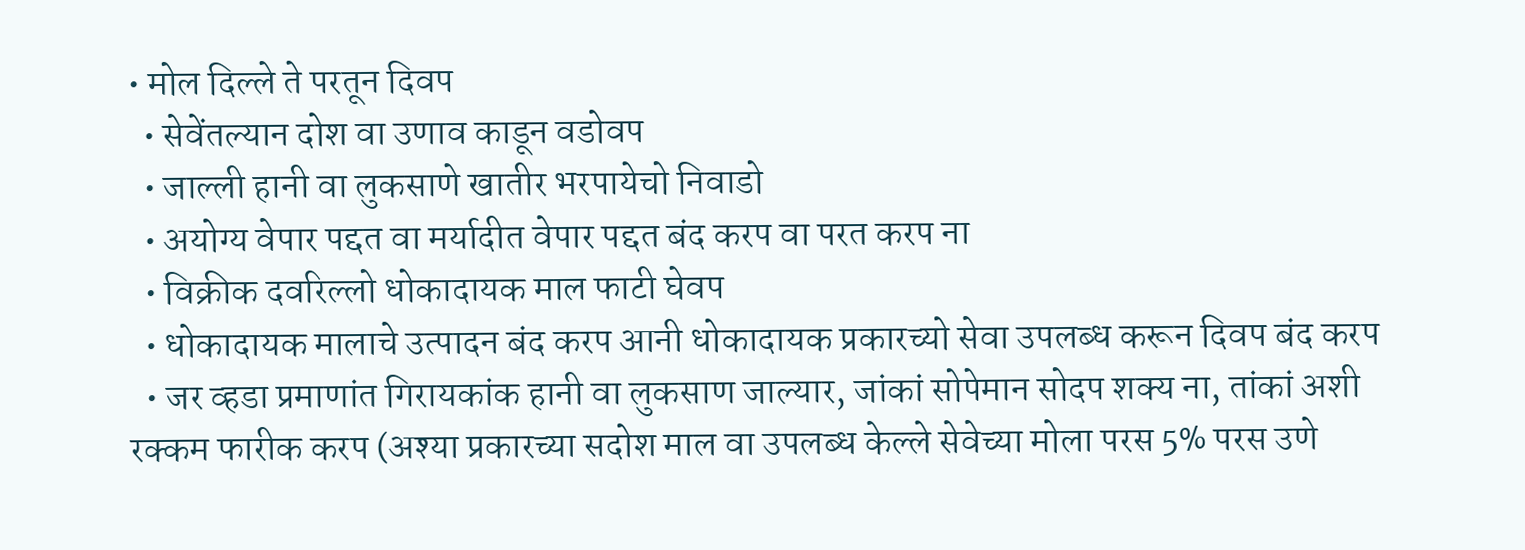• मोल दिल्ले ते परतून दिवप
  • सेवेंतल्यान दोश वा उणाव काडून वडोवप
  • जाल्ली हानी वा लुकसाणे खातीर भरपायेचो निवाडो
  • अयोग्य वेपार पद्दत वा मर्यादीत वेपार पद्दत बंद करप वा परत करप ना
  • विक्रीक दवरिल्लो धोकादायक माल फाटी घेवप
  • धोकादायक मालाचे उत्पादन बंद करप आनी धोकादायक प्रकारच्यो सेवा उपलब्ध करून दिवप बंद करप
  • जर व्हडा प्रमाणांत गिरायकांक हानी वा लुकसाण जाल्यार, जांकां सोपेमान सोदप शक्य ना, तांकां अशी रक्कम फारीक करप (अश्या प्रकारच्या सदोश माल वा उपलब्ध केल्ले सेवेच्या मोला परस 5% परस उणे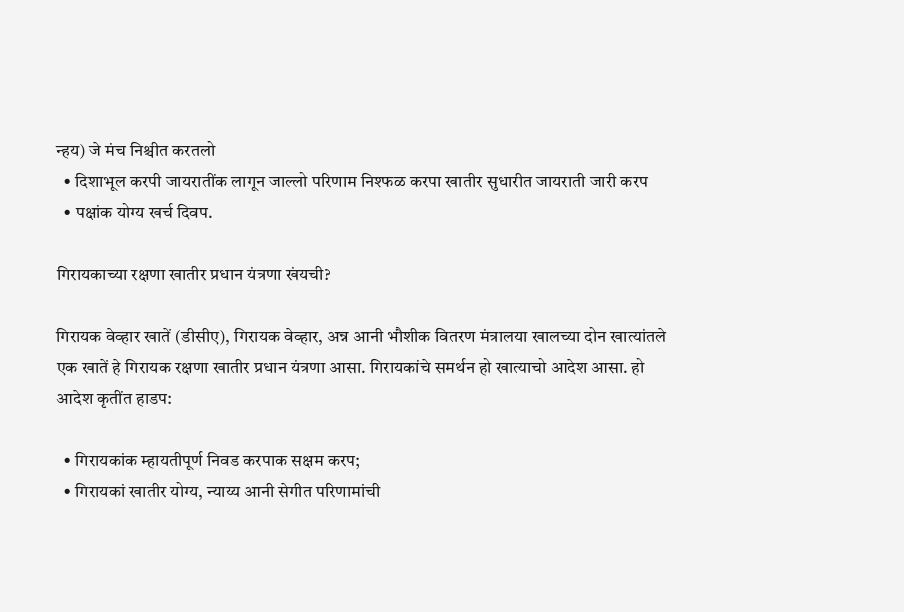न्हय) जे मंच निश्चीत करतलो
  • दिशाभूल करपी जायरातींक लागून जाल्लो परिणाम निश्फळ करपा खातीर सुधारीत जायराती जारी करप
  • पक्षांक योग्य खर्च दिवप.

गिरायकाच्या रक्षणा खातीर प्रधान यंत्रणा खंयची?

गिरायक वेव्हार खातें (डीसीए), गिरायक वेव्हार, अन्न आनी भौशीक वितरण मंत्रालया खालच्या दोन खात्यांतले एक खातें हे गिरायक रक्षणा खातीर प्रधान यंत्रणा आसा. गिरायकांचे समर्थन हो खात्याचो आदेश आसा. हो आदेश कृतींत हाडप:

  • गिरायकांक म्हायतीपूर्ण निवड करपाक सक्षम करप;
  • गिरायकां खातीर योग्य, न्याय्य आनी सेगीत परिणामांची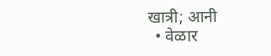खात्री; आनी
  • वेळार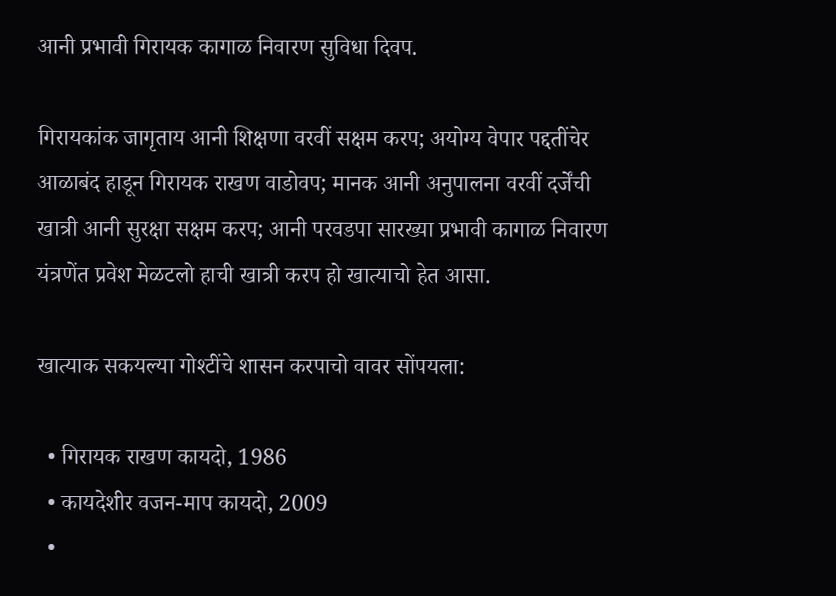आनी प्रभावी गिरायक कागाळ निवारण सुविधा दिवप.

गिरायकांक जागृताय आनी शिक्षणा वरवीं सक्षम करप; अयोग्य वेपार पद्दतींचेर आळाबंद हाडून गिरायक राखण वाडोवप; मानक आनी अनुपालना वरवीं दर्जेंची खात्री आनी सुरक्षा सक्षम करप; आनी परवडपा सारख्या प्रभावी कागाळ निवारण यंत्रणेंत प्रवेश मेळटलो हाची खात्री करप हो खात्याचो हेत आसा.

खात्याक सकयल्या गोश्टींचे शासन करपाचो वावर सोंपयला:

  • गिरायक राखण कायदो, 1986
  • कायदेशीर वजन-माप कायदो, 2009
  •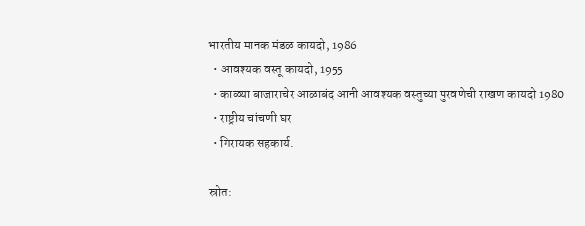भारतीय मानक मंडळ कायदो, 1986
  • आवश्यक वस्तू कायदो, 1955
  • काळ्या बाजाराचेर आळाबंद आनी आवश्यक वस्तुच्या पुरवणेची राखण कायदो 1980
  • राष्ट्रीय चांचणी घर
  • गिरायक सहकार्य.

स्रोत: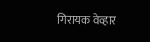गिरायक वेव्हार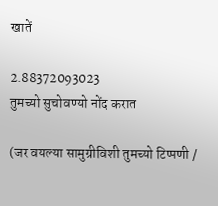खातें

2.88372093023
तुमच्यो सुचोवण्यो नोंद करात

(जर वयल्या सामुग्रीविशी तुमच्यो टिप्पणी /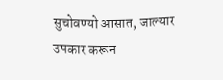सुचोवण्यो आसात, जाल्यार उपकार करून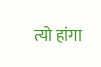त्यो हांगा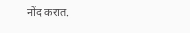नोंद करात.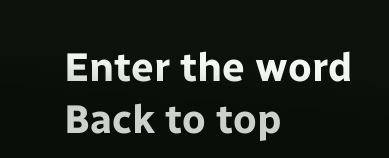Enter the word
Back to top